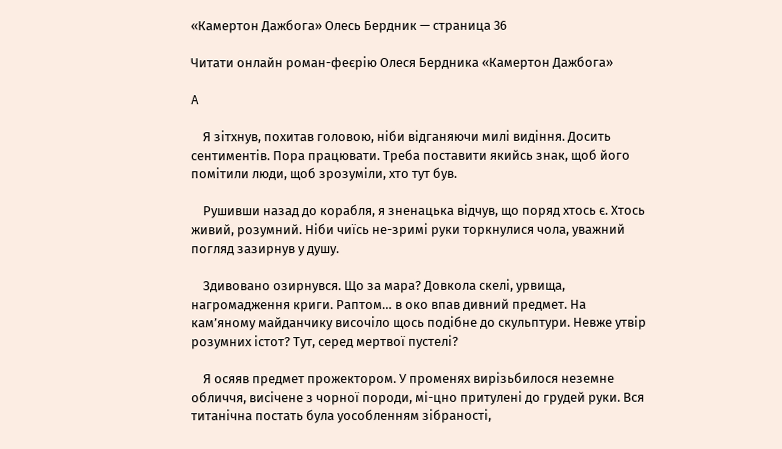«Камертон Дажбога» Олесь Бердник — страница 36

Читати онлайн роман-феєрію Олеся Бердника «Камертон Дажбога»

A

    Я зітхнув, похитав головою, ніби відганяючи милі видіння. Досить сентиментів. Пора працювати. Треба поставити якийсь знак, щоб його помітили люди, щоб зрозуміли, хто тут був.

    Рушивши назад до корабля, я зненацька відчув, що поряд хтось є. Хтось живий, розумний. Ніби чиїсь не-зримі руки торкнулися чола, уважний погляд зазирнув у душу.

    Здивовано озирнувся. Що за мара? Довкола скелі, урвища, нагромадження криги. Раптом… в око впав дивний предмет. На кам’яному майданчику височіло щось подібне до скульптури. Невже утвір розумних істот? Тут, серед мертвої пустелі?

    Я осяяв предмет прожектором. У променях вирізьбилося неземне обличчя, висічене з чорної породи, мі-цно притулені до грудей руки. Вся титанічна постать була уособленням зібраності,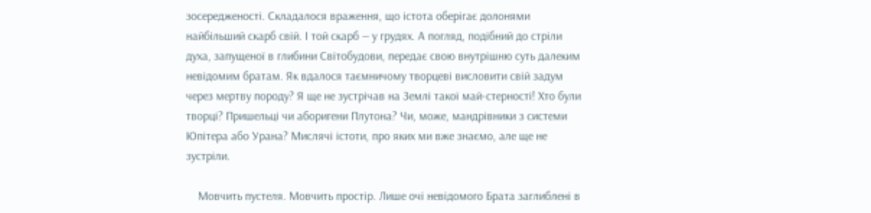зосередженості. Складалося враження, що істота оберігає долонями найбільший скарб свій. І той скарб — у грудях. А погляд, подібний до стріли духа, запущеної в глибини Світобудови, передає свою внутрішню суть далеким невідомим братам. Як вдалося таємничому творцеві висловити свій задум через мертву породу? Я ще не зустрічав на Землі такої май-стерності! Хто були творці? Пришельці чи аборигени Плутона? Чи, може, мандрівники з системи Юпітера або Урана? Мислячі істоти, про яких ми вже знаємо, але ще не зустріли.

    Мовчить пустеля. Мовчить простір. Лише очі невідомого Брата заглиблені в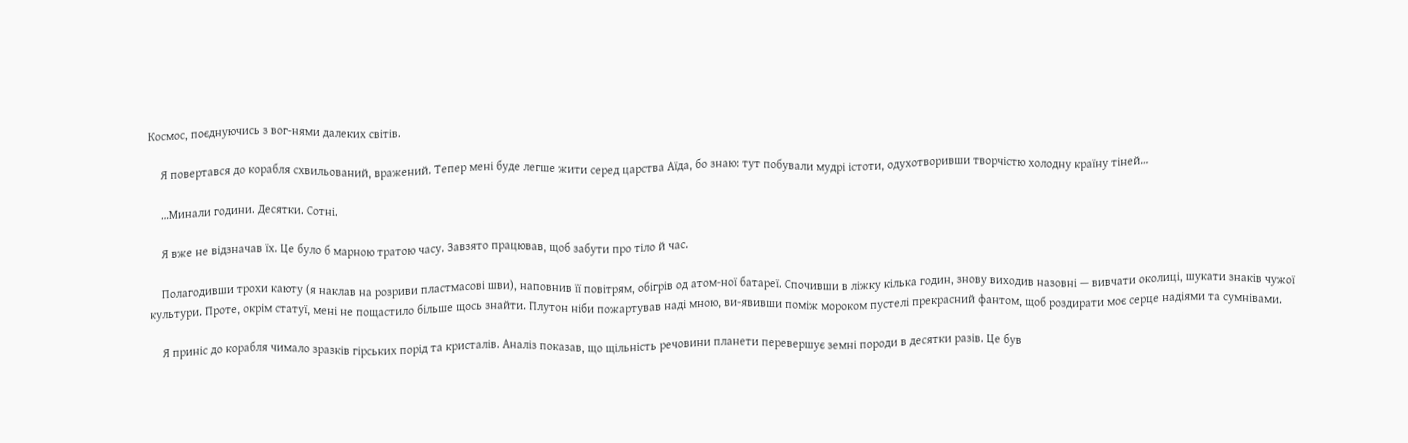Космос, поєднуючись з вог-нями далеких світів.

    Я повертався до корабля схвильований, вражений. Тепер мені буде легше жити серед царства Аїда, бо знаю: тут побували мудрі істоти, одухотворивши творчістю холодну країну тіней…

    …Минали години. Десятки. Сотні.

    Я вже не відзначав їх. Це було б марною тратою часу. Завзято працював, щоб забути про тіло й час.

    Полагодивши трохи каюту (я наклав на розриви пластмасові шви), наповнив її повітрям, обігрів од атом-ної батареї. Спочивши в ліжку кілька годин, знову виходив назовні — вивчати околиці, шукати знаків чужої культури. Проте, окрім статуї, мені не пощастило більше щось знайти. Плутон ніби пожартував наді мною, ви-явивши поміж мороком пустелі прекрасний фантом, щоб роздирати моє серце надіями та сумнівами.

    Я приніс до корабля чимало зразків гірських порід та кристалів. Аналіз показав, що щільність речовини планети перевершує земні породи в десятки разів. Це був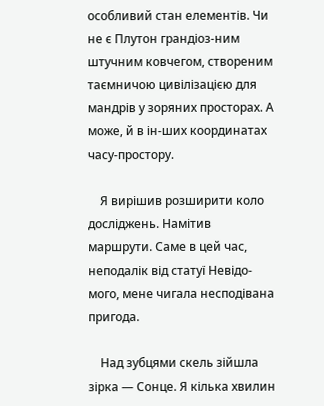особливий стан елементів. Чи не є Плутон грандіоз-ним штучним ковчегом, створеним таємничою цивілізацією для мандрів у зоряних просторах. А може, й в ін-ших координатах часу-простору.

    Я вирішив розширити коло досліджень. Намітив маршрути. Саме в цей час, неподалік від статуї Невідо-мого, мене чигала несподівана пригода.

    Над зубцями скель зійшла зірка — Сонце. Я кілька хвилин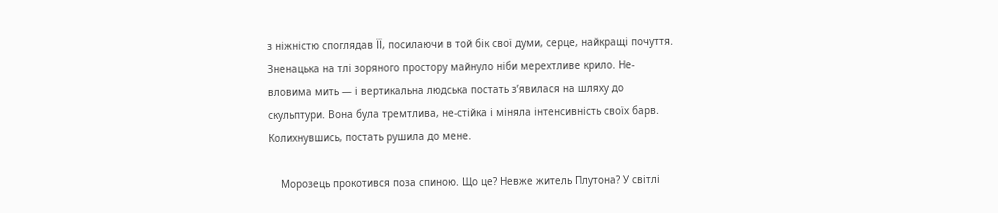з ніжністю споглядав ЇЇ, посилаючи в той бік свої думи, серце, найкращі почуття. Зненацька на тлі зоряного простору майнуло ніби мерехтливе крило. Не-вловима мить — і вертикальна людська постать з’явилася на шляху до скульптури. Вона була тремтлива, не-стійка і міняла інтенсивність своїх барв. Колихнувшись, постать рушила до мене.

    Морозець прокотився поза спиною. Що це? Невже житель Плутона? У світлі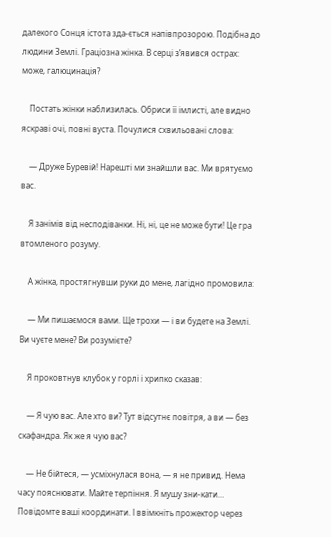далекого Сонця істота зда-ється напівпрозорою. Подібна до людини Землі. Граціозна жінка. В серці з’явився острах: може, галюцинація?

    Постать жінки наблизилась. Обриси її імлисті, але видно яскраві очі, повні вуста. Почулися схвильовані слова:

    — Друже Буревій! Нарешті ми знайшли вас. Ми врятуємо вас.

    Я занімів від несподіванки. Ні, ні, це не може бути! Це гра втомленого розуму.

    А жінка, простягнувши руки до мене, лагідно промовила:

    — Ми пишаємося вами. Ще трохи — і ви будете на Землі. Ви чуєте мене? Ви розумієте?

    Я проковтнув клубок у горлі і хрипко сказав:

    — Я чую вас. Але хто ви? Тут відсутнє повітря, а ви — без скафандра. Як же я чую вас?

    — Не бійтеся, — усміхнулася вона, — я не привид. Нема часу пояснювати. Майте терпіння. Я мушу зни-кати… Повідомте ваші координати. І ввімкніть прожектор через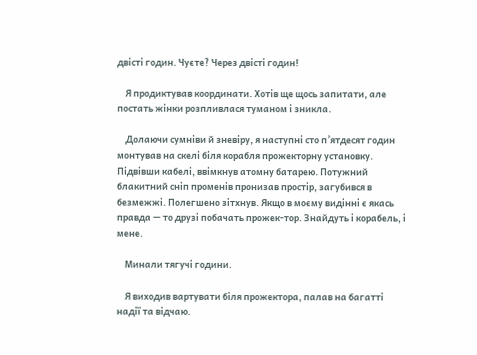двісті годин. Чуєте? Через двісті годин!

    Я продиктував координати. Хотів ще щось запитати, але постать жінки розпливлася туманом і зникла.

    Долаючи сумніви й зневіру, я наступні сто п’ятдесят годин монтував на скелі біля корабля прожекторну установку. Підвівши кабелі, ввімкнув атомну батарею. Потужний блакитний сніп променів пронизав простір, загубився в безмежжі. Полегшено зітхнув. Якщо в моєму видінні є якась правда — то друзі побачать прожек-тор. Знайдуть і корабель, і мене.

    Минали тягучі години.

    Я виходив вартувати біля прожектора, палав на багатті надії та відчаю.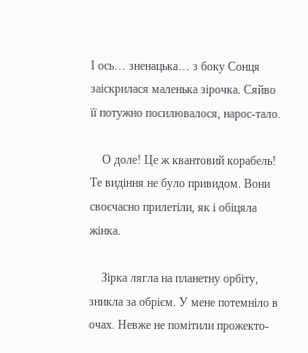І ось… зненацька… з боку Сонця заіскрилася маленька зірочка. Сяйво її потужно посилювалося, нарос-тало.

    О доле! Це ж квантовий корабель! Те видіння не було привидом. Вони своєчасно прилетіли, як і обіцяла жінка.

    Зірка лягла на планетну орбіту, зникла за обрієм. У мене потемніло в очах. Невже не помітили прожекто-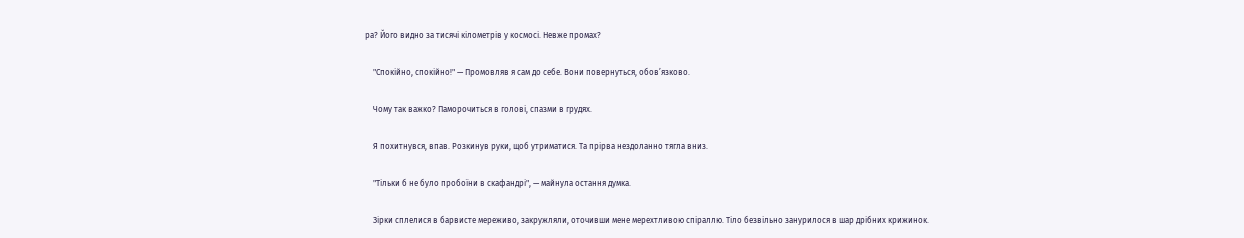ра? Його видно за тисячі кілометрів у космосі. Невже промах?

    "Спокійно, спокійно!" — Промовляв я сам до себе. Вони повернуться, обов’язково.

    Чому так важко? Паморочиться в голові, спазми в грудях.

    Я похитнувся, впав. Розкинув руки, щоб утриматися. Та прірва нездоланно тягла вниз.

    "Тільки б не було пробоїни в скафандрі", — майнула остання думка.

    Зірки сплелися в барвисте мереживо, закружляли, оточивши мене мерехтливою спіраллю. Тіло безвільно занурилося в шар дрібних крижинок.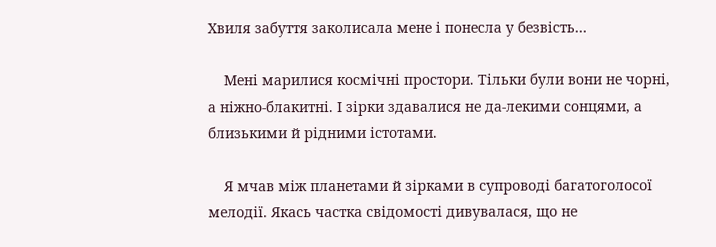Хвиля забуття заколисала мене і понесла у безвість…

    Мені марилися космічні простори. Тільки були вони не чорні, а ніжно-блакитні. І зірки здавалися не да-лекими сонцями, а близькими й рідними істотами.

    Я мчав між планетами й зірками в супроводі багатоголосої мелодії. Якась частка свідомості дивувалася, що не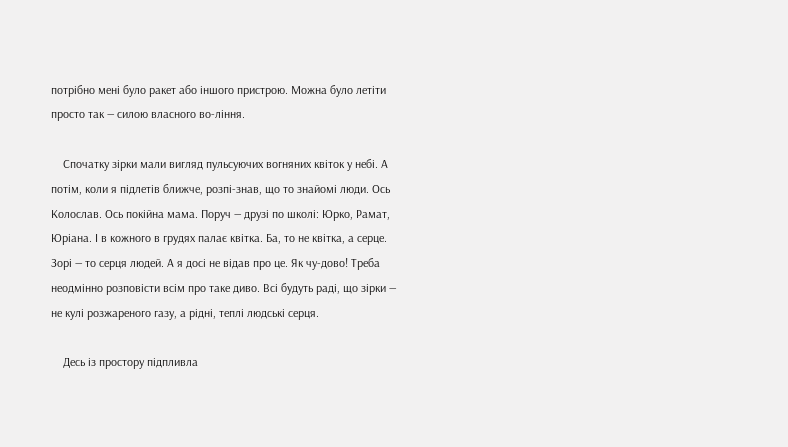потрібно мені було ракет або іншого пристрою. Можна було летіти просто так — силою власного во-ління.

    Спочатку зірки мали вигляд пульсуючих вогняних квіток у небі. А потім, коли я підлетів ближче, розпі-знав, що то знайомі люди. Ось Колослав. Ось покійна мама. Поруч — друзі по школі: Юрко, Рамат, Юріана. І в кожного в грудях палає квітка. Ба, то не квітка, а серце. Зорі — то серця людей. А я досі не відав про це. Як чу-дово! Треба неодмінно розповісти всім про таке диво. Всі будуть раді, що зірки — не кулі розжареного газу, а рідні, теплі людські серця.

    Десь із простору підпливла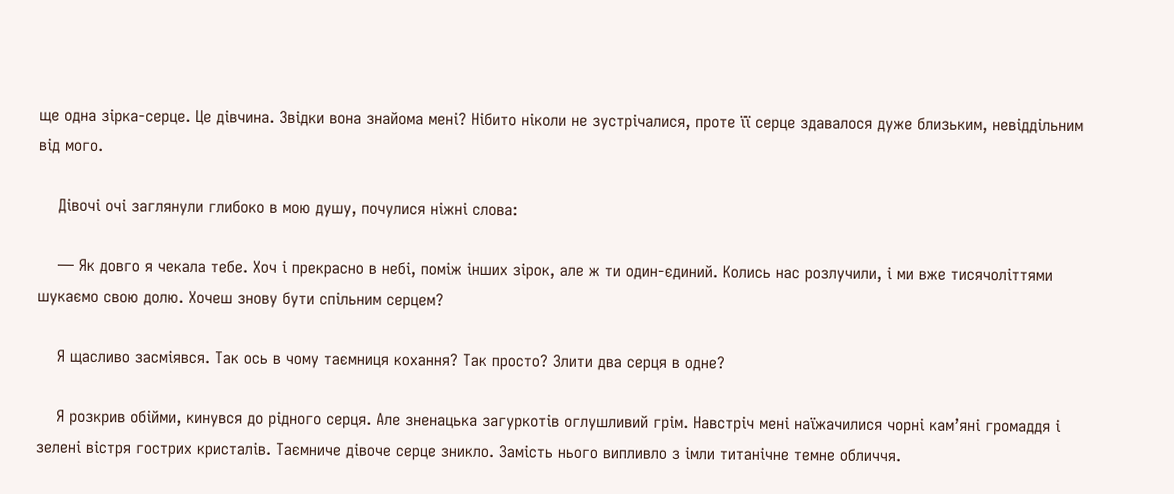ще одна зірка-серце. Це дівчина. Звідки вона знайома мені? Нібито ніколи не зустрічалися, проте її серце здавалося дуже близьким, невіддільним від мого.

    Дівочі очі заглянули глибоко в мою душу, почулися ніжні слова:

    — Як довго я чекала тебе. Хоч і прекрасно в небі, поміж інших зірок, але ж ти один-єдиний. Колись нас розлучили, і ми вже тисячоліттями шукаємо свою долю. Хочеш знову бути спільним серцем?

    Я щасливо засміявся. Так ось в чому таємниця кохання? Так просто? Злити два серця в одне?

    Я розкрив обійми, кинувся до рідного серця. Але зненацька загуркотів оглушливий грім. Навстріч мені наїжачилися чорні кам’яні громаддя і зелені вістря гострих кристалів. Таємниче дівоче серце зникло. Замість нього випливло з імли титанічне темне обличчя.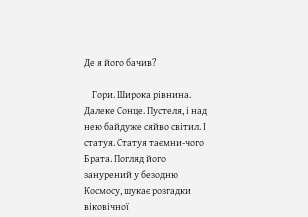Де я його бачив?

    Гори. Широка рівнина. Далеке Сонце. Пустеля, і над нею байдуже сяйво світил. І статуя. Статуя таємни-чого Брата. Погляд його занурений у безодню Космосу, шукає розгадки віковічної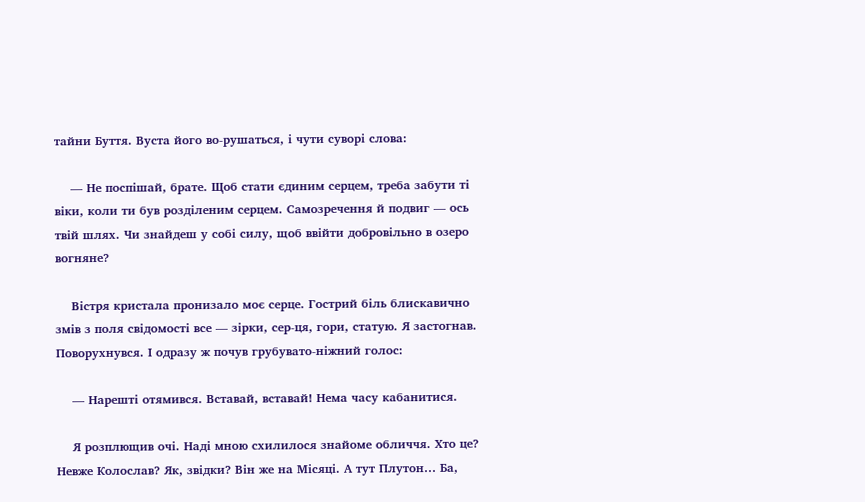тайни Буття. Вуста його во-рушаться, і чути суворі слова:

    — Не поспішай, брате. Щоб стати єдиним серцем, треба забути ті віки, коли ти був розділеним серцем. Самозречення й подвиг — ось твій шлях. Чи знайдеш у собі силу, щоб ввійти добровільно в озеро вогняне?

    Вістря кристала пронизало моє серце. Гострий біль блискавично змів з поля свідомості все — зірки, сер-ця, гори, статую. Я застогнав. Поворухнувся. І одразу ж почув грубувато-ніжний голос:

    — Нарешті отямився. Вставай, вставай! Нема часу кабанитися.

    Я розплющив очі. Наді мною схилилося знайоме обличчя. Хто це? Невже Колослав? Як, звідки? Він же на Місяці. А тут Плутон… Ба,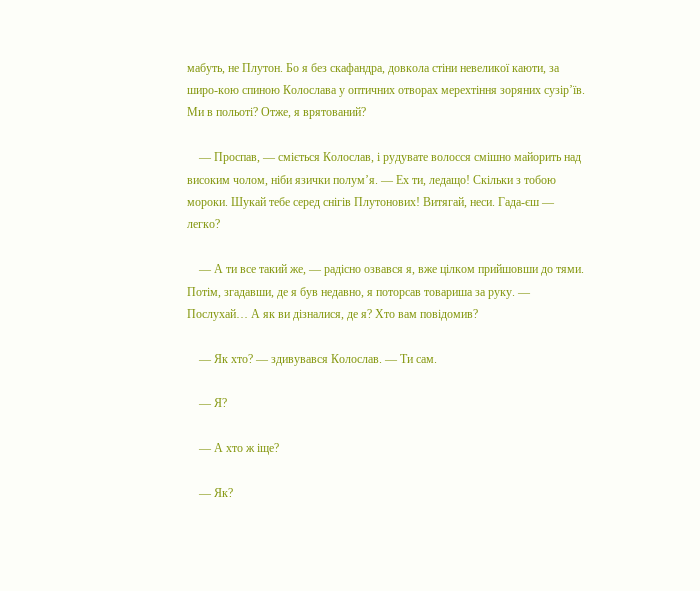мабуть, не Плутон. Бо я без скафандра, довкола стіни невеликої каюти, за широ-кою спиною Колослава у оптичних отворах мерехтіння зоряних сузір’їв. Ми в польоті? Отже, я врятований?

    — Проспав, — сміється Колослав, і рудувате волосся смішно майорить над високим чолом, ніби язички полум’я. — Ех ти, ледащо! Скільки з тобою мороки. Шукай тебе серед снігів Плутонових! Витягай, неси. Гада-єш — легко?

    — А ти все такий же, — радісно озвався я, вже цілком прийшовши до тями. Потім, згадавши, де я був недавно, я поторсав товариша за руку. — Послухай… А як ви дізналися, де я? Хто вам повідомив?

    — Як хто? — здивувався Колослав. — Ти сам.

    — Я?

    — А хто ж іще?

    — Як?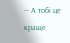— А тобі це краще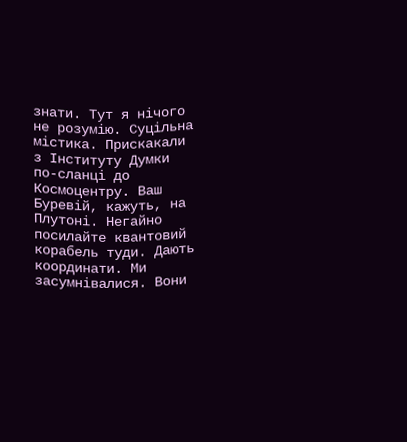знати. Тут я нічого не розумію. Суцільна містика. Прискакали з Інституту Думки по-сланці до Космоцентру. Ваш Буревій, кажуть, на Плутоні. Негайно посилайте квантовий корабель туди. Дають координати. Ми засумнівалися. Вони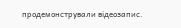продемонстрували відеозапис.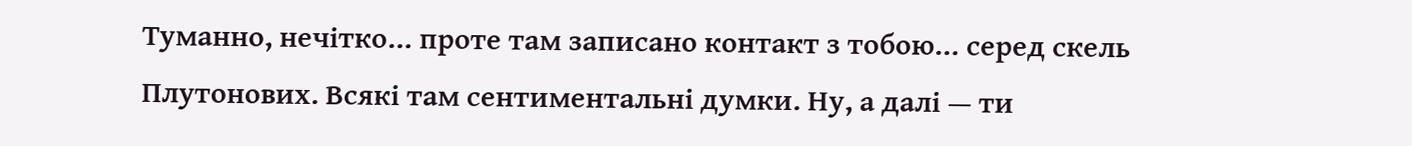Туманно, нечітко… проте там записано контакт з тобою… серед скель Плутонових. Всякі там сентиментальні думки. Ну, а далі — ти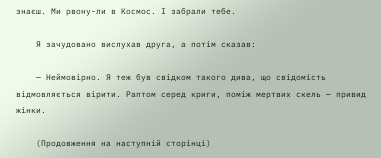знаєш. Ми рвону-ли в Космос. І забрали тебе.

    Я зачудовано вислухав друга, а потім сказав:

    — Неймовірно. Я теж був свідком такого дива, що свідомість відмовляється вірити. Раптом серед криги, поміж мертвих скель — привид жінки.

    (Продовження на наступній сторінці)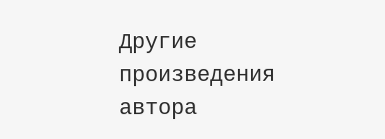Другие произведения автора